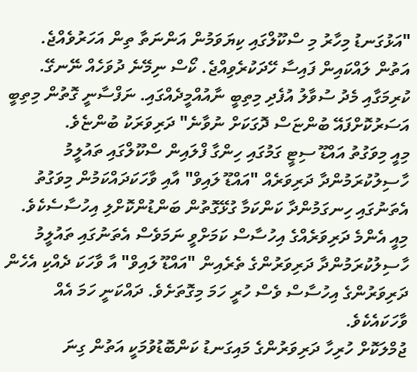"އަޅުގަނޑު މިހާރު މި ސްކޫލްގައި ކިޔަވަމުން އަންނަތާ ތިން އަހަރުވެއްޖެ. އަތުން ލައްކައިން ފައިސާ ހޭދަކުރެވިއްޖެ. ކޯސް ނިމޭނެ ދުވަހެއް ނޭނގޭ. ކުރިމަގާއި މެދު ސުވާލު އުފެދި މިތިބީ ނާއުއްމީދެއްގައި. ނަފްސާނީ ގޮތުން މިތިބީ އަސަރުކޮށްފައޭ ބުންޏަސް ދޮގަކަށް ނުވާނެ" ދަރިވަރަކު ބުންޏެވެ.
މިއީ މިވަގުތު އައްޑޫ ސިޓީ ގަމުގައި ހިންގާ ފްލައިން ސްކޫލްގައި ތައުލީމު ހާސިލުކުރަމުންދާ ދަރިވަރެއް "އައްޑޫ ލައިވް" އާއި ވާހަކަދައްކަމުން މިވަގުތު އެތަނުގައި ހިނގަމުންދާ ކަންކަމާ ގުޅޭގޮތުން ބަންޑުންކޮށްލި އިހުސާސެކެވެ. މިއީ އެންމެ ދަރިވަރެއްގެ އިހުސާސް ކަމަށްވީ ނަމަވެސް އެތަނުގައި ތައުލީމު ހާސިލުކުރަމުންދާ ދަރިވަރުންގެ ތެރެއިން "އައްޑޫ ލައިވް" އާ ވާހަކަ ދެއްކި އެހެން ދަރިވަރުންގެ އިހުސާސް ވެސް ހުރީ ހަމަ މިގޮތަށެވެ. ދައްކަނީ ހަމަ އެއް ވާހަކައެކެވެ.
ޖުމްލަކޮށް ހުރިހާ ދަރިވަރުންގެ މައިގަނޑު ކަންބޮޑުވުމަކީ އަތުން ގިނަ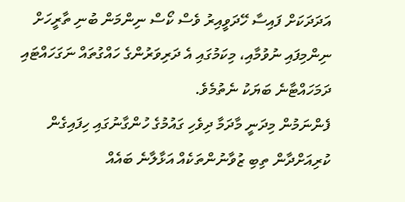އަދަދަކަށް ފައިސާ ހޭދަވީއިރު ވެސް ކޯސް ނިންމަން ބުނި ތާރީހަށް ނިންމިފައި ނުވުމާއި، މިކަމުގައި އެ ދަރިވަރުންގެ ހައްގުތައް ނަގަހައްޓައި ދަމަހައްޓާނެ ބަޔަކު ނެތުމެވެ.
ފެންނަމުން މިދަނީ މާދަމާ ދިވެހި ގައުމުގެ ހުންގާނުގައި ހިފައިގެން ކުރިއަށްދާން ތިބި ޒުވާނުންތަކެއް އަޅާލާނެ ބައެއް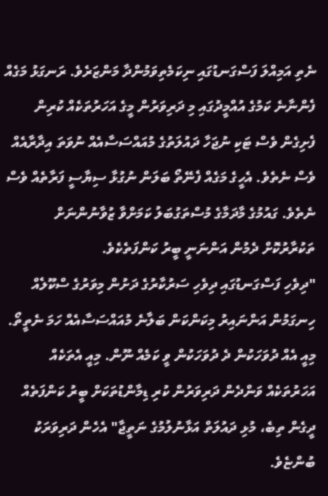ނެތި އަމިއްލަ ފަސްގަނޑުގައި ނިކަމެތިވަމުންދާ މަންޒަރެވެ. ރަނގަޅު މަގެއް ފެންނާނެ ކަމުގެ އުއްމީދުގައި މި ދަރިވަރުން މީގެ އަހަރުތަކެއް ކުރިން ފެށިގެން ވެސް ޓަކި ނުޖަހާ ދައުލަތުގެ މުއައްސަސާއެއް ނުވަތަ އިދާރާއެއް ވެސް ނެތެވެ. އެހީގެ މަގެއް ފެނޭތޯ ބަލަން ނުގުޅާ ސިޔާސީ ފަރާތެއް ވެސް ނެތެވެ. ގައުމުގެ މާދަމާގެ މުސްތަގުބަލު ކަމަށްވާ ޒުވާނުންނަށް ތަކުރާރުކޮށް ދެމުން އަންނަނީ ބީރު ކަންފަތެކެވެ.
"ދިވެހި ފަސްގަނޑުގައި ދިވެހި ސަރުކާރުގެ ދަށުން މިވަރުގެ ސްކޫލެއް ހިނގަމުން އަންނައިރު މިކަންކަން ބަލާނެ މުއައްސަސާއެއް ހަމަ ނެތީތޯ. މިއީ އެއް ދުވަހަކުން ދެ ދުވަހަކުން ވީ ކަމެއް ނޫން. މިއީ އެތަކެއް އަހަރުތަކެއް ވަންދެން ދަރިވަރުން ކުރި ޑިމާންޑުތަކަށް ބީރު ކަންފަތެއް ދީގެން ތިބެ، މުޅި ދައުލަތް އަޅާނުލުމުގެ ނަތީޖާ" އެހެން ދަރިވަރަކު ބުންޏެވެ.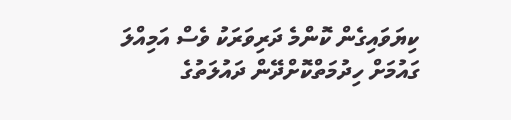ކިޔަވައިގެން ކޮންމެ ދަރިވަރަކު ވެސް އަމިއްލަ ގައުމަށް ހިދުމަތްކޮށްދޭން ދައުލަތުގެ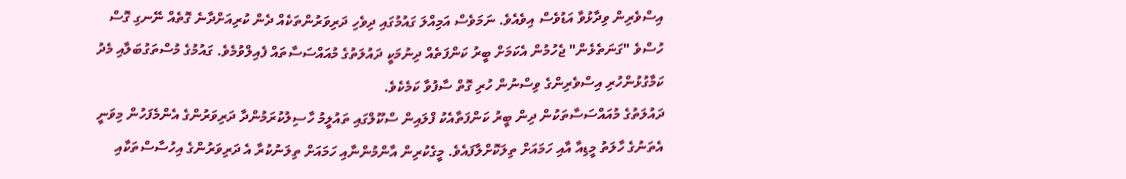އިސްވެރިން ވިދާޅުވާ އަޑުވެސް އިވެއެވެ. ނަމަވެސް އަމިއްލަ ގައުމުގައި ދިވެހި ދަރިވަރުންތަކެއް ދެން ކުރިއަށްދާނެ ގޮތެއް ނޭނގި ގޮސް ހުސްވެ "ގަނަތެޅެން" ޖެހުމުން އެކަމަށް ބީރު ކަންފަތެއް ދިނުމަކީ ދައުލަތުގެ މުއައްސަސާތައް ފެއިލްވުމެވެ. ގައުމުގެ މުސްތަގުބަލާއި މެދު ކަމާގުޅުންހުރި އިސްވެރިންގެ ވިސްނުން ހުރި ގޮތް ސާފުވާ ކަމެކެވެ.
ދައުލަތުގެ މުއައްސަސާތަކުން ދިން ބީރު ކަންފަތާއެކު ފްލައިން ސްކޫލްގައި ތައުލީމު ހާސިލުކުރަމުންދާ ދަރިވަރުންގެ އެންމެފަހުން މިވަނީ އެތަނުގެ ހާލަތު މީޑިއާ އާއި ހަމައަށް ތިލަކޮށްލާފައެވެ. މީގެކުރިން އާންމުންނާއި ހަމައަށް ތިލަނުކުރާ އެ ދަރިވަރުންގެ އިހުސާސްތަކާއި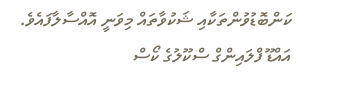ކަންބޮޑުވުންތަކާއި ޝަކުވާތައް މިވަނީ އޮއްސާލާފައެވެ.
އައްޑޫ ފްލައިންގް ސްކޫލުގެ ކޯސް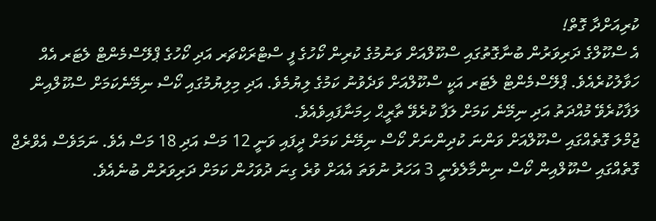ކުރިއަށްދާ ގޮތް!
އެ ސްކޫލްގެ ދަރިވަރުން ބުނާގޮތުގައި ސްކޫލްއަށް ވަނުމުގެ ކުރިން ކޯހުގެ ފީ ސްޓްރަކްޗަރ އަދި ކޯހުގެ ޕްލޭސްމެންޓް ލެޓަރ އެއް ހަވާލުކުރެއެވެ. ޕްލޭސްމެންޓް ލެޓަރ އަކީ ސްކޫލްއަށް ވަދެވުނު ކަމުގެ ލިޔުމެވެ. އަދި މިލިޔުމުގައި ކޯސް ނިމޭނެކަމަށް ސްކޫލްއިން ލަފާކުރެވޭ މުއްދަތު އަދި ނިމޭނެ ކަމަށް ލަފާ ކުރެވޭ ތާރީޙް ހިމަނާފައިވެއެވެ.
ޖުމްލަ ގޮތެއްގައި ސްކޫލްއަށް ވަންނަ ކުދިންނަށް ކޯސް ނިމޭނެ ކަމަށް ދީފައި ވަނީ 12 މަސް އަދި 18 މަސް އެވެ. ނަމަވެސް އެވްރެޖް ގޮތެއްގައި ސްކޫލްއިން ކޯސް ނިންމާލެވެނީ 3 އަހަރު ނުވަތަ އެއަށް ވުރެ ގިނަ ދުވަހުން ކަމަށް ދަރިވަރުން ބުނެއެވެ.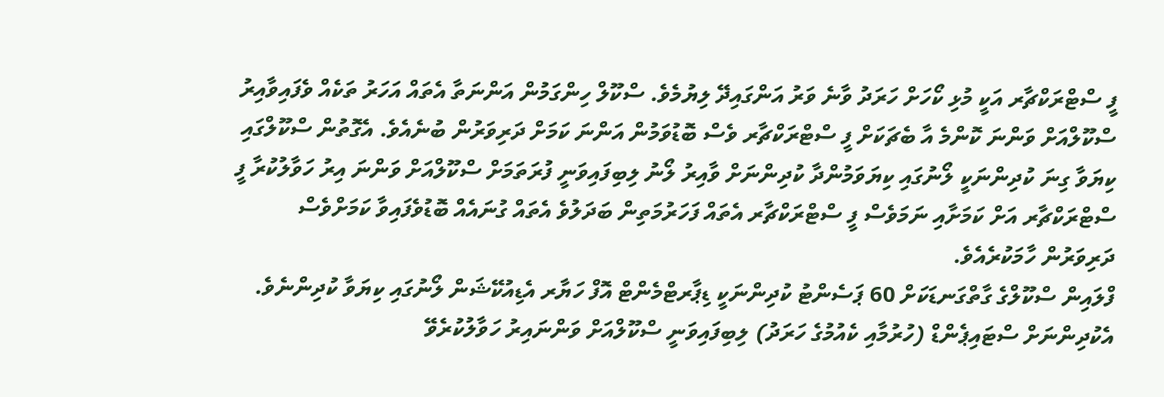ފީ ސްޓްރަކްޗާރ އަކީ މުޅި ކޯހަށް ހަރަދު ވާނެ ވަރު އަންގައިދޭ ލިޔުމެވެ. ސްކޫލް ހިންގަމުން އަންނަތާ އެތައް އަހަރު ތަކެއް ވެފައިވާއިރު ސްކޫލްއަށް ވަންނަ ކޮންމެ އާ ބެޗަކަށް ފީ ސްޓްރަކްޗާރ ވެސް ބޮޑުވަމުން އަންނަ ކަމަށް ދަރިވަރުން ބުނެއެވެ. އެގޮތުން ސްކޫލްގައި ކިޔަވާ ގިނަ ކުދިންނަކީ ލޯނުގައި ކިޔަވަމުންދާ ކުދިންނަށް ވާއިރު ލޯނު ލިބިފައިވަނީ ފުރަތަމަށް ސްކޫލްއަށް ވަންނަ އިރު ހަވާލުކުރާ ފީ ސްޓްރަކްޗާރ އަށް ކަމަށާއި ނަމަވެސް ފީ ސްޓްރަކްޗާރ އެތައް ފަހަރުމަތިން ބަދަލުވެ އެތައް ގުނައެއް ބޮޑުވެފައިވާ ކަމަށްވެސް ދަރިވަރުން ހާމަކުރެއެވެ.
ފްލައިން ސްކޫލްގެ ގާތްގަނޑަކަށް 60 ޕަސެންޓު ކުދިންނަކީ ޑިޕާރޓްމެންޓް އޮފް ހަޔާރ އެޑިއުކޭޝަން ލޯނުގައި ކިޔަވާ ކުދިންނެވެ. އެކުދިންނަށް ސްޓައިޕެންޑް (ހުރުމާއި ކެއުމުގެ ހަރަދު) ލިބިފައިވަނީ ސްކޫލްއަށް ވަންނައިރު ހަވާލުކުރެވޭ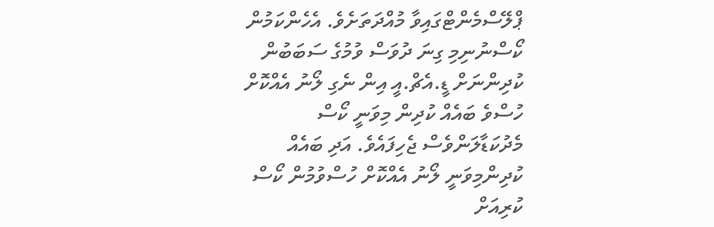ޕްލޭސްމެންޓްގައިވާ މުއްދަތަށެވެ. އެހެންކަމުން ކޯސްނުނިމި ގިނަ ދުވަސް ވުމުގެ ސަބަބުން ކުދިންނަށް ޑީ.އެޗް.އީ އިން ނެގި ލޯނު އެއްކޮށް ހުސްވެ ބައެއް ކުދިން މިވަނީ ކޯސް މެދުކަޑާލަންވެސް ޖެހިފައެވެ. އަދި ބައެއް ކުދިންމިވަނީ ލޯނު އެއްކޮށް ހުސްވުމުން ކޯސް ކުރިއަށް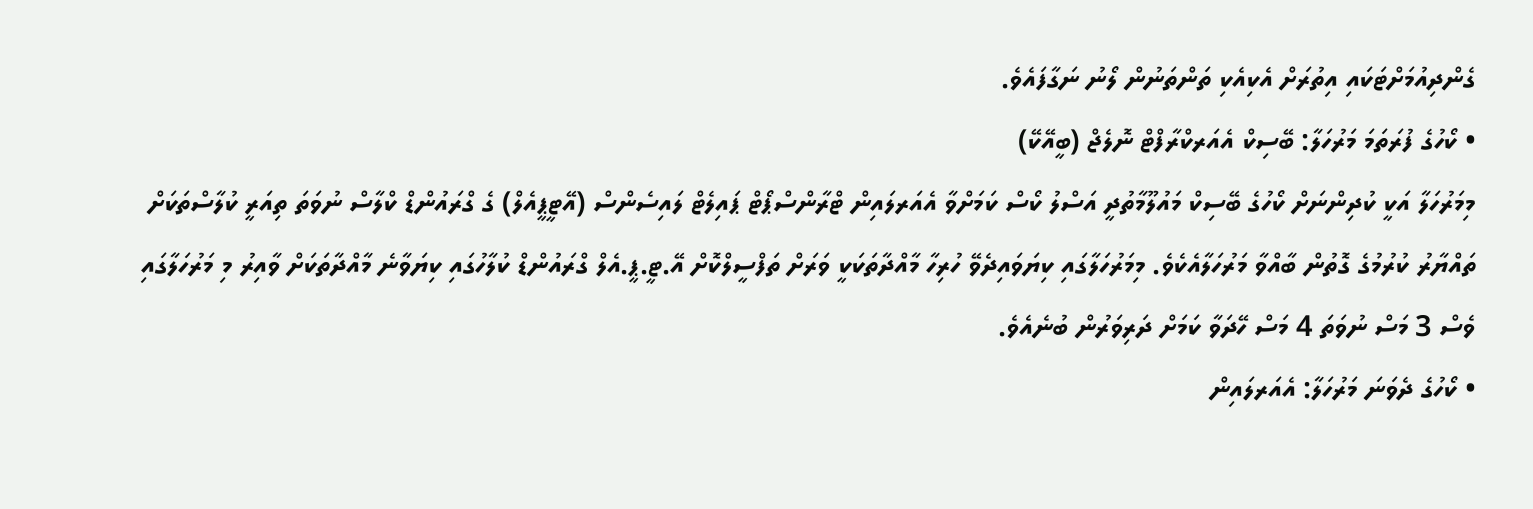ގެންދިއުމަށްޓަކައި އިތުރަށް އެކިއެކި ތަންތަނުން ލޯނު ނަގާފައެވެ.
• ކޯހުގެ ފުރަތަމަ މަރުހަލާ: ބޭސިކް އެއަރކްރާފްޓް ނޮލެޖް (ބީއޭކޭ)
މިމަރުހަލާ އަކީ ކުދިންނަށް ކޯހުގެ ބޭސިކް މައުލޫމާތުދީ އަސްލު ކޯސް ކަމަށްވާ އެއަރލައިން ޓްރާންސްޕޯޓް ޕައިލެޓް ލައިސެންސް (އޭޓީޕީއެލް) ގެ ގްރައުންޑް ކްލާސް ނުވަތަ ތިއަރީ ކުލާސްތަކަށް ތައްޔާރު ކުރުމުގެ ގޮތުން ބާއްވާ މަރުހަލާއެކެވެ. މިމަރުހަލާގައި ކިޔަވައިދެވޭ ހުރިހާ މާއްދާތަކަކީ ވަރަށް ތަފްސީލްކޮށް އޭ.ޓީ.ޕީ.އެލް ގްރައުންޑް ކުލާހުގައި ކިޔަވާނެ މާއްދާތަކަށް ވާއިރު މި މަރުހަލާގައި ވެސް 3 މަސް ނުވަތަ 4 މަސް ހޭދަވާ ކަމަށް ދަރިވަރުން ބުނެއެވެ.
• ކޯހުގެ ދެވަނަ މަރުހަލާ: އެއަރލައިން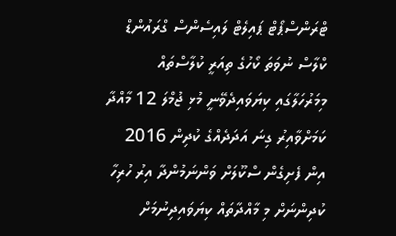ޓްރަންސްޕޯޓް ޕައިލެޓް ލައިސެންސް ގްރައުންޑް ކްލާސް ނުވަތަ ކޯހުގެ ތިއަރީ ކުލާސްތައް
މިމަރުހަލާގައި ކިޔަވައިދެވޭނީ މުޅި ޖުމްލަ 12 މާއްދާ ކަމަށްވާއިރު ގިނަ އަދަދެއްގެ ކުދިން 2016 އިން ފެށިގެން ސްކޫލަށް ވަންނަމުންދާ އިރު ހުރިހާ ކުދިންނަށް މި މާއްދާތައް ކިޔަވައިދިނުމަށް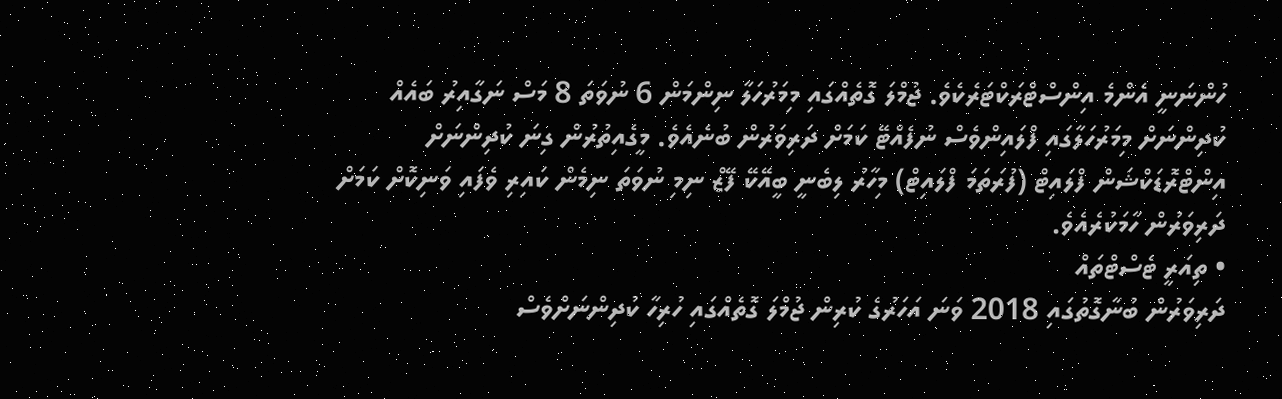ހުންނަނީ އެންމެ އިންސްޓްރަކްޓަރެކެވެ. ޖުމްލަ ގޮތެއްގައި މިމަރުހަލާ ނިންމަން 6 ނުވަތަ 8 މަސް ނަގާއިރު ބައެއް ކުދިންނަށް މިމަރުހަލާގައި ފްލައިންވެސް ނުފެއްޓޭ ކަމަށް ދަރިވަރުން ބުނެއެވެ. މީގެއިތުރުން ގިނަ ކުދިންނަށް އިންޓްރޮޑަކްޝަން ފްލައިޓް (ފުރަތަމަ ފްލައިޓް) މިހާރު ލިބެނީ ބީއޭކޭ ފޭޒް ނިމި ނުވަތަ ނިމެން ކައިރި ވެފައި ވަނިކޮށް ކަމަށް ދަރިވަރުން ހާމަކުރެއެވެ.
• ތިއަރީ ޓެސްޓްތައް
ދަރިވަރުން ބުނާގޮތުގައި 2018 ވަނަ އަހަރުގެ ކުރިން ޖުމްލަ ގޮތެއްގައި ހުރިހާ ކުދިންނަށްވެސް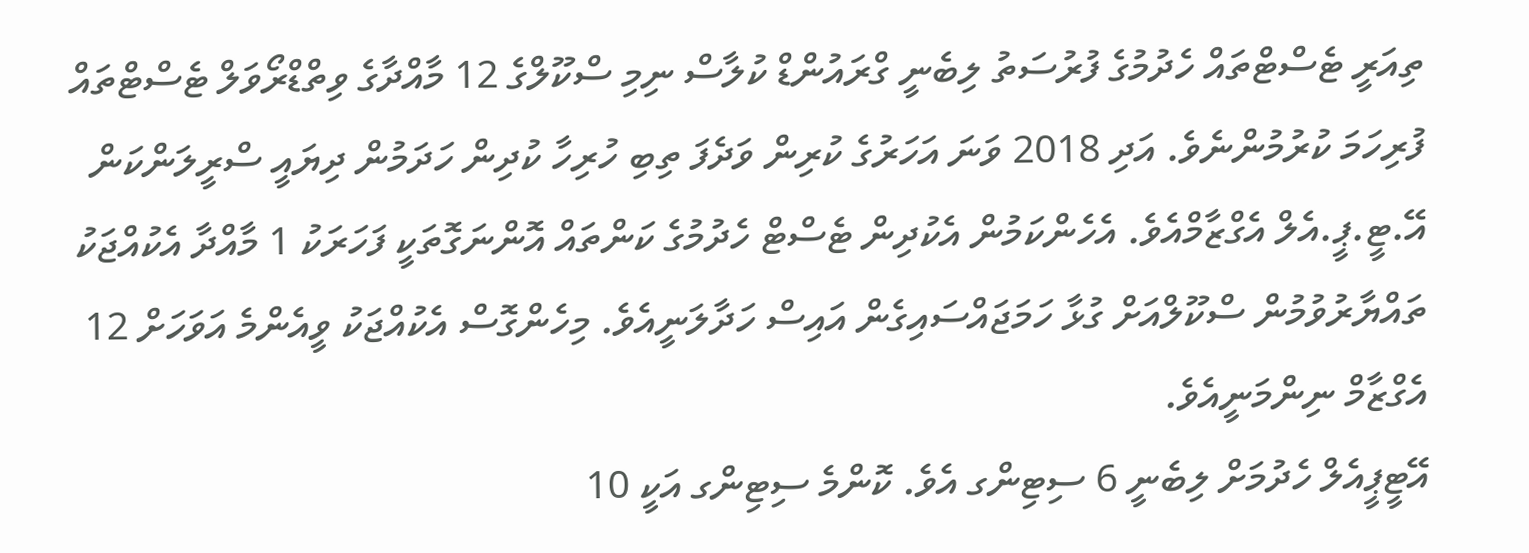ތިއަރީ ޓެސްޓްތައް ހެދުމުގެ ފުރުސަތު ލިބެނީ ގްރައުންޑް ކުލާސް ނިމި ސްކޫލްގެ 12 މާއްދާގެ ވިތްޑްރޯވަލް ޓެސްޓްތައް ފުރިހަމަ ކުރުމުންނެވެ. އަދި 2018 ވަނަ އަހަރުގެ ކުރިން ވަދެފަ ތިބި ހުރިހާ ކުދިން ހަދަމުން ދިޔައީ ސްރީލަންކަން އޭ.ޓީ.ޕީ.އެލް އެގްޒާމްއެވެ. އެހެންކަމުން އެކުދިން ޓެސްޓް ހެދުމުގެ ކަންތައް އޮންނަގޮތަކީ ފަހަރަކު 1 މާއްދާ އެކުއްޖަކު ތައްޔާރުވުމުން ސްކޫލްއަށް ގުޅާ ހަމަޖައްސައިގެން އައިސް ހަދާލަނީއެވެ. މިހެންގޮސް އެކުއްޖަކު ވީއެންމެ އަވަހަށް 12 އެގްޒާމް ނިންމަނީއެވެ.
އޭޓީޕީއެލް ހެދުމަށް ލިބެނީ 6 ސިޓިންގ އެވެ. ކޮންމެ ސިޓިންގ އަކީ 10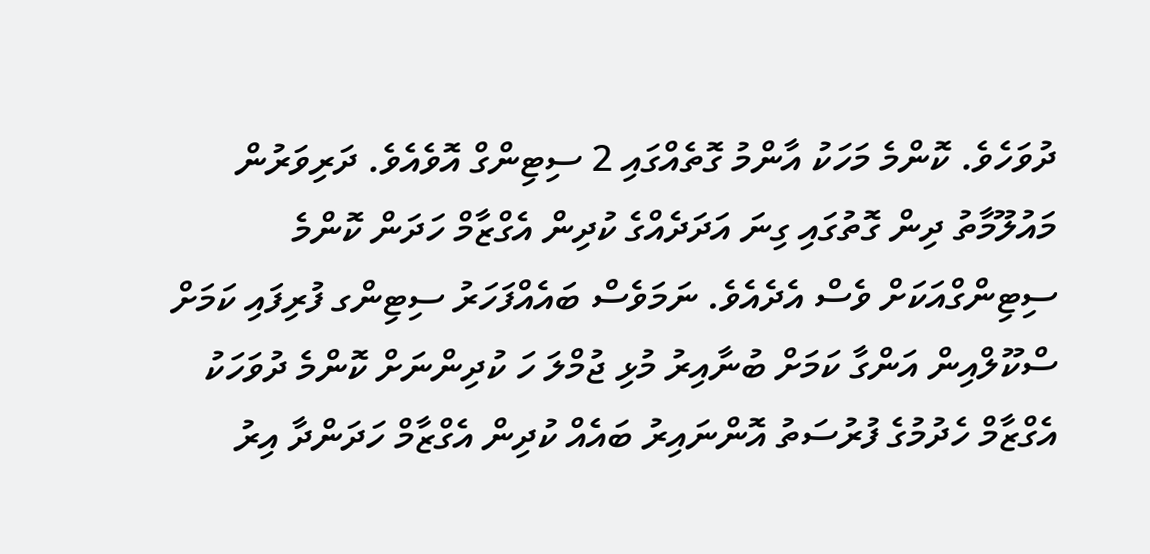ދުވަހެވެ. ކޮންމެ މަހަކު އާންމު ގޮތެއްގައި 2 ސިޓިންގް އޮވެއެވެ. ދަރިވަރުން މައުލޫމާތު ދިން ގޮތުގައި ގިނަ އަދަދެއްގެ ކުދިން އެގްޒާމް ހަދަން ކޮންމެ ސިޓިންގްއަކަށް ވެސް އެދެއެވެ. ނަމަވެސް ބައެއްފަހަރު ސިޓިންގ ފުރިފައި ކަމަށް ސްކޫލްއިން އަންގާ ކަމަށް ބުނާއިރު މުޅި ޖުމްލަ ހަ ކުދިންނަށް ކޮންމެ ދުވަހަކު އެގްޒާމް ހެދުމުގެ ފުރުސަތު އޮންނައިރު ބައެއް ކުދިން އެގްޒާމް ހަދަންދާ އިރު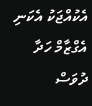އެކުއްޖަކު އެކަނި އެގްޒާމް ހަދާ ދުވަސް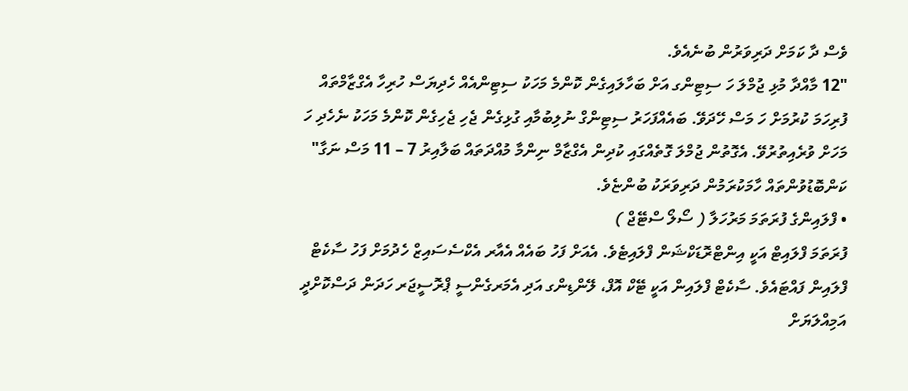ވެސް ދާ ކަމަށް ދަރިވަރުން ބުނެއެވެ.
"12 މާއްދާ މުޅި ޖުމްލަ ހަ ސިޓިންގ އަށް ބަހާލައިގެން ކޮންމެ މަހަކު ސިޓިންއެއް ހެދިޔަސް ހުރިހާ އެގްޒާމްތައް ފުރިހަމަ ކުރުމަށް ހަ މަސް ހޭދަވޭ. ބައެއްފަހަރު ސިޓިންގް ނުލިބުމާއި ގުޅިގެން ޖެހި ޖެހިގެން ކޮންމެ މަހަކު ނެހެދި ހަ މަހަށް ވުރެއިތުރުވޭ. އެގޮތުން ޖުމްލަ ގޮތެއްގައި ކުދިން އެގްޒާމް ނިންމާ މުއްދަތައް ބަލާއިރު 7 – 11 މަސް ނަގާ" ކަންބޮޑުވުންތައް ހާމަކުރަމުން ދަރިވަރަކު ބުންޏެވެ.
• ފްލައިންގެ ފުރަތަމަ މަރުހަލާ ( ސޯލޯ ސްޓޭޖް )
ފުރަތަމަ ފްލައިޓް އަކީ އިންޓްރޮޑަކްޝަން ފްލައިޓެވެ. އެއަށް ފަހު ބައެއް އެއާރ އެކްސެސައިޒް ހެދުމަށް ފަހު ސާކެޓް ފްލައިން ފައްޓައެވެ. ސާކެޓް ފްލައިން އަކީ ޓޭކް އޮފް، ލޭންޑިންގ އަދި އެމަރގެންސީ ޕްރޮސީޖަރ ހަދަން ދަސްކޮށްދީ އަމިއްލަޔަށް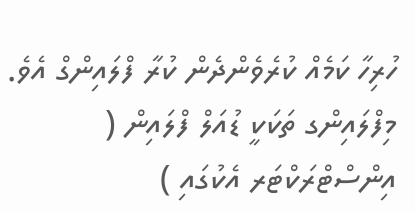ހުރިހާ ކަމެއް ކުރެވެންދެން ކުރާ ފްލައިންގް އެވެ. މިފްލައިންގ ތަކަކީ ޑުއަލް ފްލައިން ( އިންސްޓްރަކްޓަރ އެކުގައި )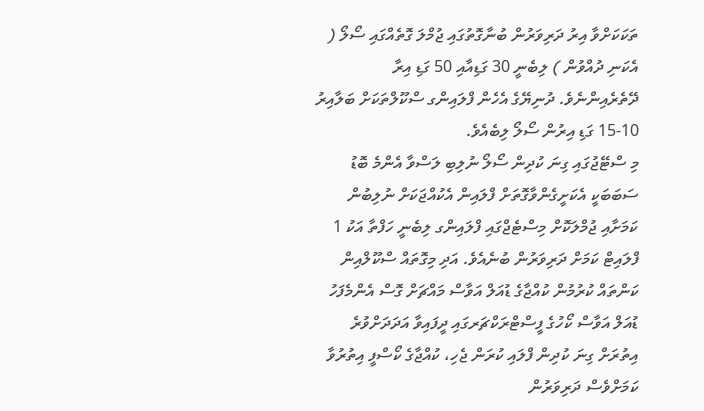ތަކަކަށްވާ އިރު ދަރިވަރުން ބުނާގޮތުގައި ޖުމްލަ ގޮތެއްގައި ސޯލޯ ( އެކަނި ދުއްވުން ) ލިބެނީ 30 ގަޑިއާއި 50 ގަޑި އިރާ ދޭތެރެއިންނެވެ. ދުނިޔޭގެ އެހެން ފްލައިންގ ސްކޫލްތަކަށް ބަލާއިރު 10-15 ގަޑި އިރުން ސޯލޯ ލިބެއެވެ.
މި ސްޓޭޖުގައި ގިނަ ކުދިން ސޯލޯ ނުލިބި ލަސްވާ އެންމެ ބޮޑު ސަބަބަކީ އެކަށީގެންވާގޮތަށް ފްލައިން އެކުއްޖަކަށް ނުލިބުން ކަމަށާއި ޖުމްލަކޮށް މިސްޓެޖްގައި ފްލައިންގ ލިބެނީ ހަފްތާ އަކު 1 ފްލައިޓް ކަމަށް ދަރިވަރުން ބުނެއެވެ. އަދި މިގޮތައް ސްކޫލްއިން ކަންތައް ކުރުމުން ކުއްޖާގެ ޑުއަލް އަވާސް މައްޗަށް ގޮސް އެންމެފަހު ޑުއަލް އަވާސް ކޯހުގެ ފީސްޓްރަކްޗަރގައި ދީފައިވާ އަދަދަށްވުރެ އިތުރަށް ގިނަ ކުދިން ފްލައި ކުރަން ޖެހި، ކުއްޖާގެ ކޯސްފީ އިތުރުވާ ކަމަށްވެސް ދަރިވަރުން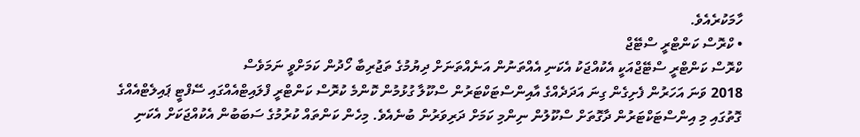ހާމަކުރެއެވެ.
• ކްރޮސް ކަންޓްރީ ސްޓޭޖް
ކްރޮސް ކަންޓްރީ ސްޓޭޖްއަކީ އެކުއްޖަކު އެކަނި އެއްތަނުން އަނެއްތަނަށް ދިޔުމުގެ ތަޖުރިބާ ހޯދުން ކަމަށްވީ ނަމަވެސް
2018 ވަނަ އަހަރުން ފެށިގެން ގިނަ އަދަދެއްގެ އާއިންސްޓަކްޓަރުން ސްކޫލާ ގުޅުމުން ކޮންމެ ކުރޮސް ކަންޓްރީ ފްލައިޓްއެއްގައި ސޭފްޓީ ޕައިލެޓްއެއްގެ ގޮތުގައި މި އިންސްޓަކްޓަރުން ދާގޮތަށް ސްކޫލުން ނިންމި ކަމަށް ދަރިވަރުން ބުނެއެވެ. މިހެން ކަންތައް ކުރުމުގެ ސަބަބުން އެކުއްޖަކަށް އެކަނި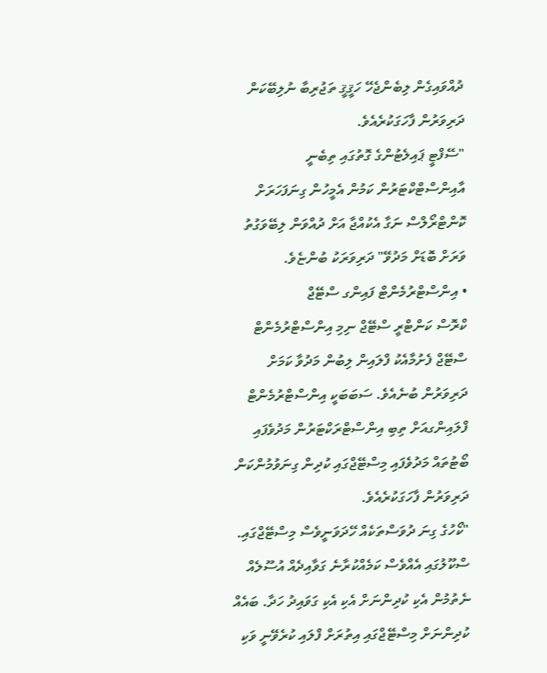ދުއްވައިގެން ލިބެންޖެހޭ ހަޤީޤީ ތަޖުރިބާ ނުލިބޭކަން ދަރިވަރުން ފާހަގަކުރެއެވެ.
"ސޭފްޓީ ޕައިލެޓުންގެ ގޮތުގައި ތިބެނީ އާއިންސްޓްކްޓަރުން ކަމުން އެމީހުން ގިނަފަހަރަށް ކޮންޓްރޯލްސް ނަގާ އެކުއްޖާ އަށް ދުއްވަން ލިބޭވަގުތު ވަރަށް ބޮޑަށް މަދުވޭ" ދަރިވަރަކު ބުންޏެވެ.
• އިންސްޓްރުމެންޓް ފައިންގ ސްޓޭޖް
ކްރޮސް ކަންޓްރީ ސްޓޭޖް ނިމި އިންސްޓްރުމެންޓް ސްޓޭޖް ފެށުމާއެކު ފްލައިން ލިބުން މަދުވާ ކަމަށް ދަރިވަރުން ބުނެއެވެ. ސަބަބަކީ އިންސްޓްރުމެންޓް ފްލައިންގއަށް ތިބި އިންސްޓްރަކްޓަރުން މަދުވެފައި ބޯޓުތައް މަދުވެފައި މިސްޓޭޖްގައި ކުދިން ގިނަވުމުންކަން ދަރިވަރުން ފާހަގަކުރެއެވެ.
"ކޯހުގެ ގިނަ ދުވަސްތަކެއް ހޭދަވަނީވެސް މިސްޓޭޖްގައި. ސްކޫލުގައި އެއްވެސް ކަމެއްކުރާނެ ގަވާއިދެއް އުސޫލެއް ނެތުމުން އެކި ކުދިންނަށް އެކި އެކި ގަވައިދު ހަދާ. ބައެއް ކުދިންނަށް މިސްޓޭޖްގައި އިތުރަށް ފްލައި ކުރެވޭނީ ވަކި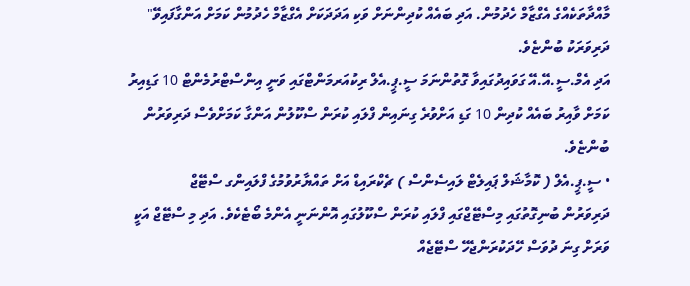މާއްދާތަކެއްގެ އެގްޒާމް ހެދުމުން. އަދި ބައެއް ކުދިންނަށް ވަކި އަދަދަކަށް އެގްޒާމް ހެދުމުން ކަމަށް އަންގާފައިވޭ" ދަރިވަރަކު ބުންޏެވެ.
އަދި އެމް.ސީ.އޭ.އޭ ގަވައިދުގައިވާ ގޮތުންނަމަ ސީ.ޕީ.އެލް ރިކުއަރމަންޓްގައި ވަނީ އިންސްޓްރުމެންޓް 10 ގަޑިއިރު ކަމަށް ވާއިރު ބައެއް ކުދިން 10 ގަޑި އަށްވުރެ ގިނައިން ފްލައި ކުރަން ސްކޫލުން އަންގާ ކަމަށްވެސް ދަރިވަރުން ބުންޏެވެ.
• ސީ.ޕީ.އެލް ( ކޮމާޝަލް ޕައިލެޓް ލައިސެންސް ) ޗެކްރައިޑް އަށް ތައްޔާރުވުމުގެ ފްލައިންގ ސްޓޭޖް
ދަރިވަރުން ބުނިގޮތުގައި މިސްޓޭޖްގައި ފްލައި ކުރަން ސްކޫލުގައި އޮންނަނީ އެންމެ ބޯޓެކެވެ. އަދި މި ސްޓޭޖް އަކީ ވަރަށް ގިނަ ދުވަސް ހޭދަކުރަންޖެހޭ ސްޓޭޖެއް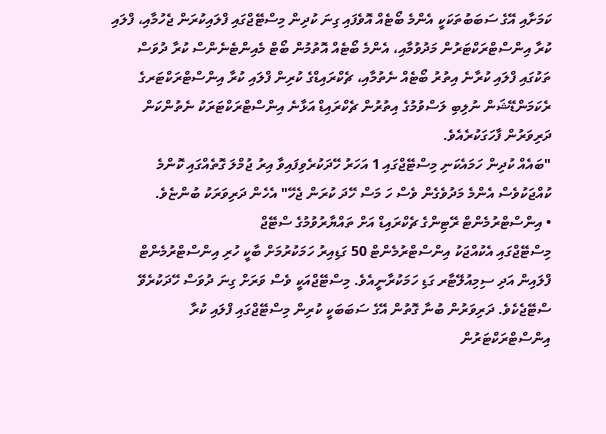ކަމަށާއި އޭގެ ސަބަބުތަކަކީ އެންމެ ބޯޓެއް އޮވެފައި ގިނަ ކުދިން މިސްޓޭޖްގައި ފްލައިކުރަން ޖެހުމާއި، ފްލައި ކުރާ އިންސްޓްރަކްޓަރުން މަދުވުމާއި، އެންމެ ބޯޓެއް އޮތުމުން ބޯޓް މެއިންޓެނެންސް ކުރާ ދުވަސް ތަކުގައި ފްލައި ކުރާނެ އިތުރު ބޯޓެއް ނެތުމާއި، ޗެކްރައިޑްގެ ކުރިން ފްލައި ކުރާ އިންސްޓްރަކްޓަރގެ ރެކަމަންޑޭޝަން ނުލިބި ލަސްވުމުގެ އިތުރުން ޗެކްރައިޑް އަޅާނެ އިންސްޓްރަކްޓަރަކު ނެތުންކަން ދަރިވަރުން ފާހަގަކުރެއެވެ.
"ބައެއް ކުދިން ހަމައެކަނި މިސްޓޭޖްގައި 1 އަހަރު ހޭދަކުރެވިފައިވާ އިރު ޖުމްލަ ގޮތެއްގައި ކޮންމެ ކުއްޖަކުވެސް އެންމެ މަދުވެގެން ވެސް ހަ މަސް ހޭދަ ކުރަން ޖެހޭ" އެހެން ދަރިވަރަކު ބުންޏެވެ.
• އިންސްޓްރުމެންޓް ރޭޓިންގެ ޗެކްރައިޑް އަށް ތައްޔާރުވުމުގެ ސްޓޭޖް
މިސްޓޭޖްގައި އެކުއްޖަކު އިންސްޓްރުމެންޓް 50 ގަޑިއިރު ހަމަކުރުމަށް ބާކީ ހުރި އިންސްޓްރުމެންޓް ފްލައިން އަދި ސިމިއުލޭޓާރ ގަޑި ހަމަކުރާނީއެވެ. މިސްޓޭޖްއަކީ ވެސް ވަރަށް ގިނަ ދުވަސް ހޭދަކުރެވޭ ސްޓޭޖެކެވެ. ދަރިވަރުން ބުނާ ގޮތުން އޭގެ ސަބަބަކީ ކުރިން މިސްޓޭޖްގައި ފްލައި ކުރާ އިންސްޓްރަކްޓަރުން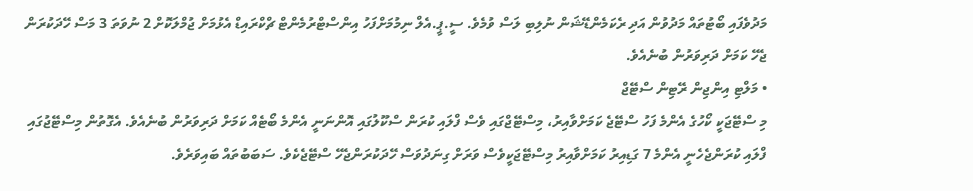މަދުވެފައި ބޯޓުތައް މަދުވުން އަދި ރެކަމެންޑޭޝަން ނުލިބި ލަސް ވުމެވެ. ސީ.ޕީ.އެލް ނިމުމަށްފަހު އިންސްޓްރުމެންޓް ޗްކްރައިޑް އެޅުމަށް ޖުމްލަކޮށް 2 ނުވަތަ 3 މަސް ހޭދަކުރަން ޖެހޭ ކަމަށް ދަރިވަރުން ބުނެއެވެ.
• މަލްޓި އިންޖިން ރޭޓިން ސްޓޭޖް
މި ސްޓޭޖަކީ ކޯހުގެ އެންމެ ފަހު ސްޓޭޖެ ކަމަށްވާއިރު، މިސްޓޭޖްގައި ވެސް ފްލައި ކުރަން ސްކޫލުގައި އޮންނަނީ އެންމެ ބޯޓެއް ކަމަށް ދަރިވަރުން ބުނެއެވެ. އެގޮތުން މިސްޓޭޖުގައި ފްލައި ކުރަންޖެހެނީ އެންމެ 7 ގަޑިއިރު ކަމަށްވާއިރު މިސްޓޭޖަކީވެސް ވަރަށް ގިނަދުވަސް ހޭދަކުރަންޖެހޭ ސްޓޭޖެކެވެ. ސަބަބުތައް ބައިވަރެވެ.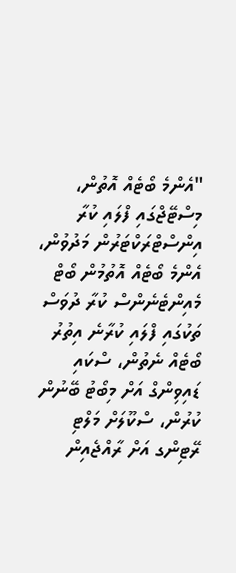"އެންމެ ބޯޓެއް އޮތުން، މިސްޓޭޖްގައި ފްލައި ކުރާ އިންސްޓްރަކްޓަރުން މަދުވުން، އެންމެ ބޯޓެއް އޮތުމުން ބޯޓް މެއިންޓެނެންސް ކުރާ ދުވަސް ތަކުގައި ފްލައި ކުރާނެ އިތުރު ބޯޓެއް ނެތުން، ސްކައި ޑައިވިންގް އަށް މިބޯޓު ބޭނުން ކުރުން، ސްކޫލަށް މަލްޓި ރޭޓިންގ އަށް ރާއްޖެއިން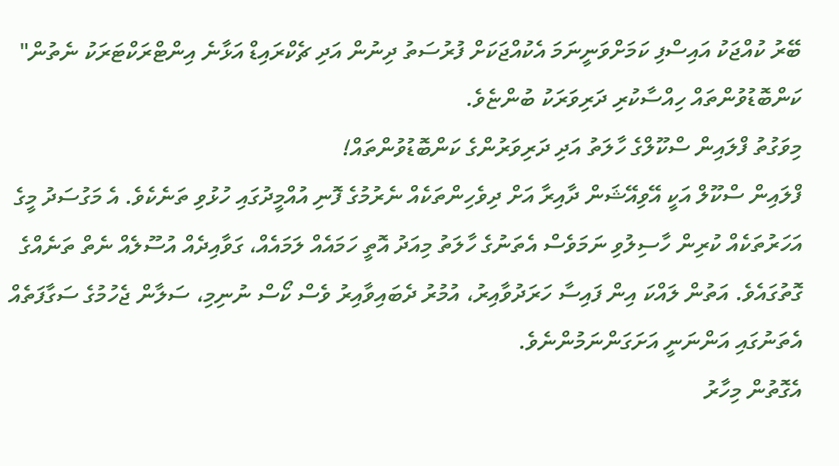ބޭރު ކުއްޖަކު އައިސްފި ކަމަށްވަނީނަމަ އެކުއްޖަކަށް ފުރުސަތު ދިނުން އަދި ޗެކްރައިޑް އަޅާނެ އިންޓްރަކްޓަރަކު ނެތުން" ކަންބޮޑުވުންތައް ހިއްސާކުރި ދަރިވަރަކު ބުންޏެވެ.
މިވަގުތު ފްލައިން ސްކޫލްގެ ހާލަތު އަދި ދަރިވަރުންގެ ކަންބޮޑުވުންތައް!
ފްލައިން ސްކޫލް އަކީ އޭވިއޭޝަން ދާއިރާ އަށް ދިވެހިންތަކެއް ނެރުމުގެ ފޮނި އުއްމީދުގައި ހުޅުވި ތަނެކެވެ. އެ މަގުސަދު މީގެ އަހަރުތަކެއް ކުރިން ހާސިލުވި ނަމަވެސް އެތަނުގެ ހާލަތު މިއަދު އޮތީ ހަމައެއް ލަމައެއް، ގަވާއިދެއް އުސޫލެއް ނެތް ތަނެއްގެ ގޮތުގައެވެ. އަތުން ލައްކަ އިން ފައިސާ ހަރަދުވާއިރު، އުމުރު ދެބައިވާއިރު ވެސް ކޯސް ނުނިމި، ސަލާން ޖެހުމުގެ ސަގާފަތެއް އެތަނުގައި އަންނަނީ އަށަގަންނަމުންނެވެ.
އެގޮތުން މިހާރު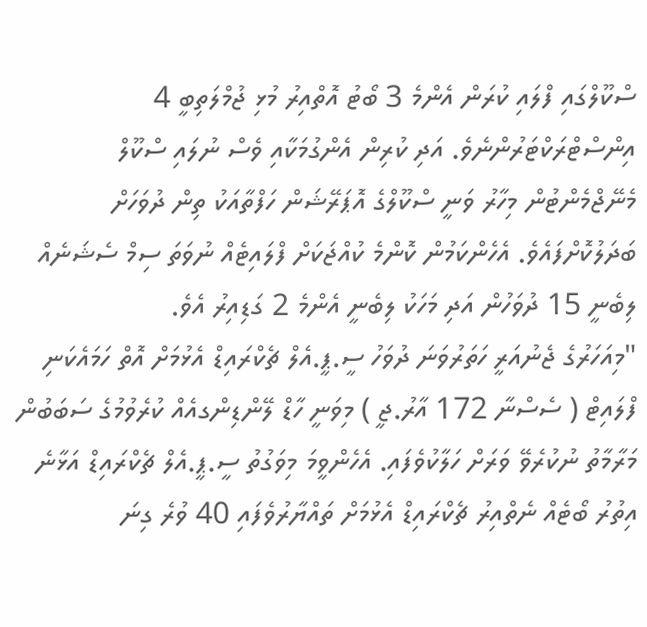ސްކޫލްގައި ފްލައި ކުރަން އެންމެ 3 ބޯޓު އޮތްއިރު މުޅި ޖުމްލަތިބީ 4 އިންސްޓްރަކްޓަރުންނެވެ. އަދި ކުރިން އެންގުމަކާއި ވެސް ނުލައި ސްކޫލް މެނޭޖްމެންޓުން މިހާރު ވަނީ ސްކޫލްގެ އޮޕަރޭޝަން ހަފްތާއަކު ތިން ދުވަހަށް ބަދަލުކޮށްފައެވެ. އެހެންކަމުން ކޮންމެ ކުއްޖަކަށް ފްލައިޓެއް ނުވަތަ ސިމް ސެޝަނެއް ލިބެނީ 15 ދުވަހުން އަދި މަހަކު ލިބެނީ އެންމެ 2 ގަޑިއިރު އެވެ.
"މިއަހަރުގެ ޖެނުއަރީ ހަތަރުވަނަ ދުވަހު ސީ.ޕީ.އެލް ޗެކްރައިޑް އެޅުމަށް އޮތް ހަމައެކަނި ފްލައިޓް ( ސެސްނާ 172 އާރު.ޖީ ) މިވަނީ ހާޑް ލޭންޑިންގއެއް ކުރެވުމުގެ ސަބަބުން މަރާމާތު ނުކުރެވޭ ވަރަށް ހަލާކުވެފައި. އެހެންވީމަ މިވަގުތު ސީ.ޕީ.އެލް ޗެކްރައިޑް އަޅާނެ އިތުރު ބޯޓެއް ނެތްއިރު ޗެކްރައިޑް އެޅުމަށް ތައްޔާރުވެފައި 40 ވުރެ ގިނަ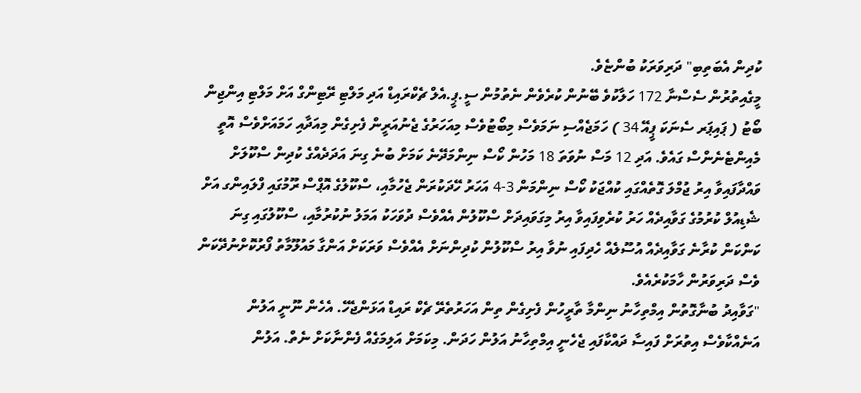ކުދިން އެބަތިބި" ދަރިވަރަކު ބުންޏެވެ.
މީގެއިތުރުން ސެސްނާ 172 ހަލާކުވެ ބޭނުން ކުރެވެން ނެތުމުން ސީ.ޕީ.އެލް ޗެކްރައިޑް އަދި މަލްޓި ރޭޓިންގް އަށް މަލްޓި އިންޖިން ބޯޓު ( ޕައިޕަރ ސެނަކަ ޕީއޭ 34 ) ހަމަޖެއްސި ނަމަވެސް މިބޯޓުވެސް މިއަހަރުގެ ޖެނުއަރީން ފެށިގެން މިއަދާއި ހަމައަށްވެސް އޮތީ މެއިންޓެނެންސް ގައެވެ. އަދި 12 މަސް ނުވަތަ 18 މަހުން ކޯސް ނިންމަދޭނެ ކަމަށް ބުނެ ގިނަ އަދަދެއްގެ ކުދިން ސްކޫލަށް ވައްދާފައިވާ އިރު ޖުމްލަ ގޮތެއްގައި ކުއްޖަކު ކޯސް ނިންމަން 3-4 އަހަރު ހޭދަކުރަން ޖެހުމާއި، ސްކޫލުގެ އޮޕްސް ރޫމުގައި ފްލައިންގ އަށް ޝެޑިއުލް ކުރުމުގެ ގަވާއިދެއް ހަރު ކުރެވިފައިވާ އިރު މިގަވައިދަށް ސްކޫލުން އެއްވެސް ދުވަހަކު އަމަލު ނުކުރުމާއި، ސްކޫލުގައި ގިނަ ކަންކަން ކުރާނެ ގަވާއިދެއް އުސޫލެއް ހެދިފައި ނުވާ އިރު ސްކޫލުން ކުދިންނަށް އެއްވެސް ވަރަކަށް އަންގާ މައުލޫމާތު ފޯރުކޮށްނުދޭކަން ވެސް ދަރިވަރުން ހާމަކުރެއެވެ.
"ގަވާއިދު ބުނާގޮތުން އިމްތިހާނު ނިންމާ ތާރީހުން ފެށިގެން ތިން އަހަރުތެރޭ ޗެކް ރައިޑް އަޅަންޖެހޭ. އެހެން ނޫނީ އަލުން އަނެއްކާވެސް އިތުރަށް ފައިސާ ދައްކާފައި ޖެހެނީ އިމްތިހާނު އަލުން ހަދަން. މިކަމަށް އަލިމަގެއް ފެންނާކަށް ނެތް. އަލުން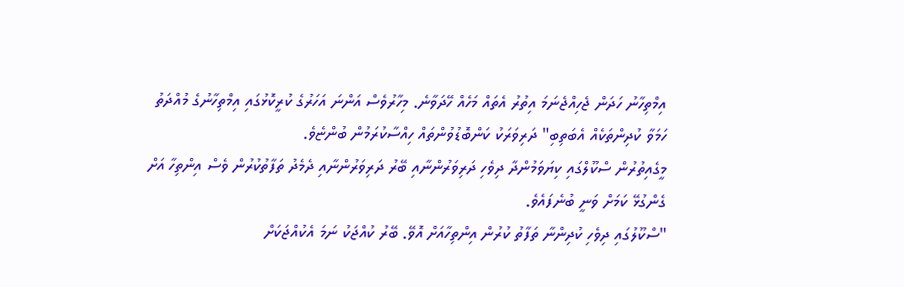އިމްތިހާނު ހަދަން ޖެހިއްޖެނަމަ އިތުރު އެތައް މަހެއް ހޭދަވާނެ. މިހާރުވެސް އަންނަ އަހަރުގެ ކުރީކޮޅުގައި އިމްތިހާނުގެ މުއްދަތު ހަމަވާ ކުދިންތަކެއް އެބަތިބި" ދަރިވަރަކު ކަންބޮޑުވުންތައް ހިއްސާކުރަމުން ބުންޏެވެ.
މީގެއިތުރުން ސްކޫލްގައި ކިޔަވަމުންދާ ދިވެހި ދަރިވަރުންނާއި ބޭރު ދަރިވަރުންނާއި ދެމެދު ތަފާތުކުރުން ވެސް އިންތިހާ އަށް ގެންގުޅޭ ކަމަށް ވަނީ ބުނެފައެވެ.
"ސްކޫލުގައި ދިވެހި ކުދިންނާ ތަފާތު ކުރުން އިންތިހާއަށް އޮވޭ. ބޭރު ކުއްޖަކު ނަމަ އެކުއްޖަކަށް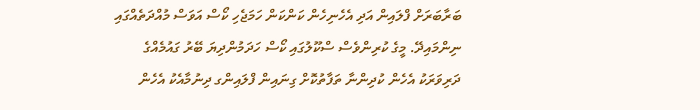ބަރާބަރަށް ފްލައިން އަދި އެހެނިހެން ކަންކަން ހަމަޖެހި ކޯސް އަވަސް މުއްދަތެއްގައި ނިންމައިދޭ. މީގެ ކުރިންވެސް ސްކޫލުގައި ކޯސް ހަދަމުންދިޔަ ބޭރު ގައުމެއްގެ ދަރިވަރަކު އެހެން ކުދިންނާ ތަފާތުކޮށް ގިނައިން ފްލައިންގ ދިނުމާއެކު އެހެން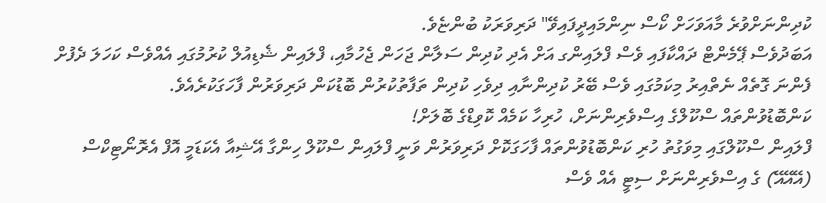ކުދިންނަށްވުރެ މާއަވަހަށް ކޯސް ނިންމައިދީފައިވޭ" ދަރިވަރަކު ބުންޏެވެ.
އަބަދުވެސް ޕޭމެންޓް ދައްކާފައި ވެސް ފްލައިންގ އަށް އެދި ކުދިން ސަލާން ޖަހަން ޖެހުމާއި، ފްލައިން ޝެޑިއުލް ކުރުމުގައި އެއްވެސް ކަހަލަ ދެފުށް ފެންނަ ގޮތެއް ނެތްއިރު މިކަމުގައި ވެސް ބޭރު ކުދިންނާއި ދިވެހި ކުދިން ތަފާތުކުރުން ބޮޑުކަން ދަރިވަރުން ފާހަގަކުރެއެވެ.
ކަންބޮޑުވުންތައް ސްކޫލްގެ އިސްވެރިންނަށް، ހުރިހާ ކަމެއް ކޮވިޑްގެ ބޮލަށް!
ފްލައިން ސްކޫލްގައި މިވަގުތު ހުރި ކަންބޮޑުވުންތައް ފާހަގަކޮށް ދަރިވަރުން ވަނީ ފްލައިން ސްކޫލް ހިންގާ އޭޝިއާ އެކަޑަމީ އޮފް އެރޮނޯޓިކްސް (އޭއޭއޭ) ގެ އިސްވެރިންނަށް ސިޓީ އެއް ވެސް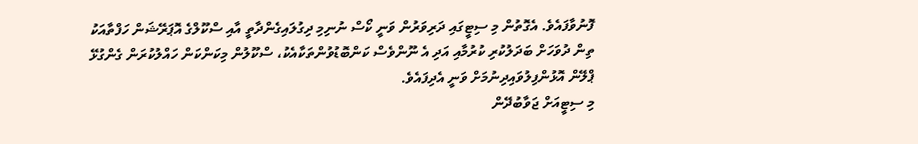ފޮނުވާފައެވެ. އެގޮތުން މި ސިޓީގައި ދަރިވަރުން ވަނީ ކޯސް ނުނިމި ދިގުލައިގެންދާތީ އާއި ސްކޫލްގެ އޮޕަރޭޝަން ހަފްތާއަކު ތިން ދުވަހަށް ބަދަލުކުރި ކުރުމާއި އަދި އެ ނޫންވެސް ކަންބޮޑުވުންތަކާއެކު، ސްކޫލުން މިކަންކަން ހައްލުކުރަން ގެންގުޅޭ ޕްލޭން އޮޅުންފިލުވައިދިނުމަށް ވަނީ އެދިފައެވެ.
މި ސިޓީއަށް ޖަވާބުދޭން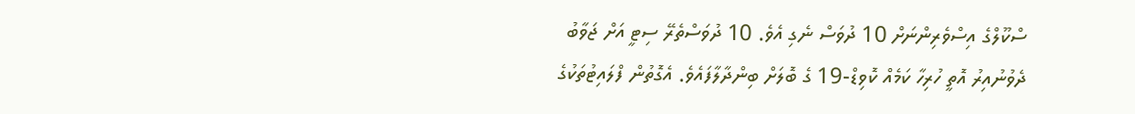ސްކޫލްގެ އިސްވެރިންނަށް 10 ދުވަސް ނެގި އެވެ. 10 ދުވަސްތެރޭ ސިޓީ އަށް ޖަވާބު ދެވުނުއިރު އޮތީ ހުރިހާ ކަމެއް ކޮވިޑް-19 ގެ ބޮލަށް ބިންދާލާފައެވެ. އެގޮތުން ފްލައިޓުތަކުގެ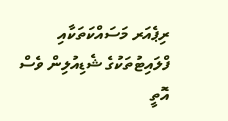ރިޕެއަރ މަސައްކަތަކާއި ފްލައިޓުތަކުގެ ޝެޑިއުލިން ވެސް އޮތީ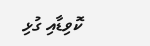ކޮވިޑާއި ގުޅި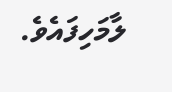ލާމަހިފައެވެ.